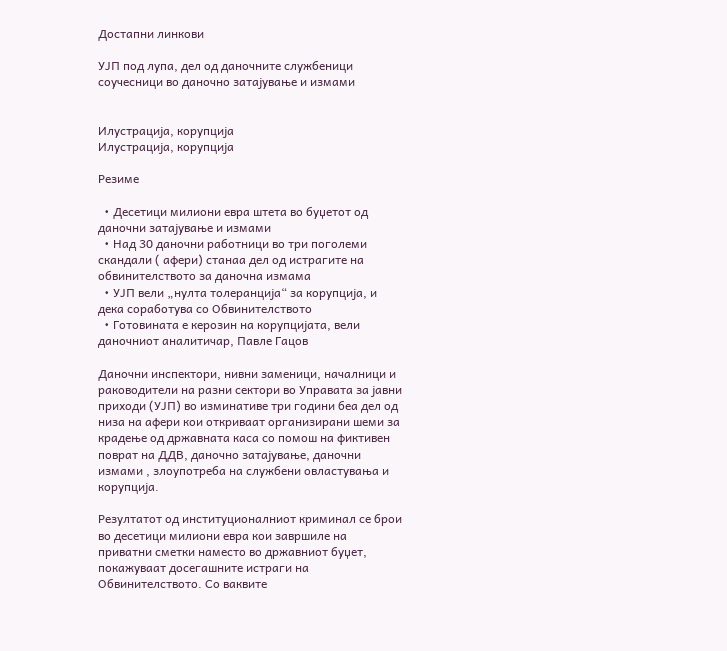Достапни линкови

УЈП под лупа, дел од даночните службеници соучесници во даночно затајување и измами


Илустрација, корупција
Илустрација, корупција

Резиме

  • Десетици милиони евра штета во буџетот од даночни затајување и измами
  • Над 30 даночни работници во три поголеми скандали ( афери) станаа дел од истрагите на обвинителството за даночна измама
  • УЈП вели „нулта толеранција“ за корупција, и дека соработува со Обвинителството
  • Готовината е керозин на корупцијата, вели даночниот аналитичар, Павле Гацов

Даночни инспектори, нивни заменици, началници и раководители на разни сектори во Управата за јавни приходи (УЈП) во изминативе три години беа дел од низа на афери кои откриваат организирани шеми за крадење од државната каса со помош на фиктивен поврат на ДДВ, даночно затајување, даночни измами , злоупотреба на службени овластувања и корупција.

Резултатот од институционалниот криминал се брои во десетици милиони евра кои завршиле на приватни сметки наместо во државниот буџет, покажуваат досегашните истраги на Обвинителството. Со ваквите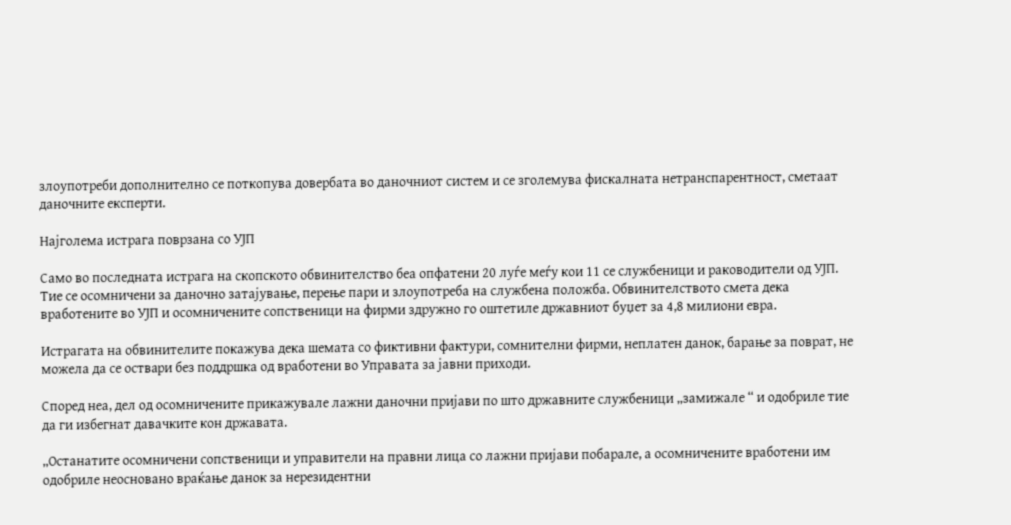злоупотреби дополнително се поткопува довербата во даночниот систем и се зголемува фискалната нетранспарентност, сметаат даночните експерти.

Најголема истрага поврзана со УЈП

Само во последната истрага на скопското обвинителство беа опфатени 20 луѓе меѓу кои 11 се службеници и раководители од УЈП. Тие се осомничени за даночно затајување, перење пари и злоупотреба на службена положба. Обвинителството смета дека вработените во УЈП и осомничените сопственици на фирми здружно го оштетиле државниот буџет за 4,8 милиони евра.

Истрагата на обвинителите покажува дека шемата со фиктивни фактури, сомнителни фирми, неплатен данок, барање за поврат, не можела да се оствaри без поддршка од вработени во Управата за јавни приходи.

Според неа, дел од осомничените прикажувале лажни даночни пријави по што државните службеници „замижале “ и одобриле тие да ги избегнат давачките кон државата.

„Останатите осомничени сопственици и управители на правни лица со лажни пријави побарале, а осомничените вработени им одобриле неосновано враќање данок за нерезидентни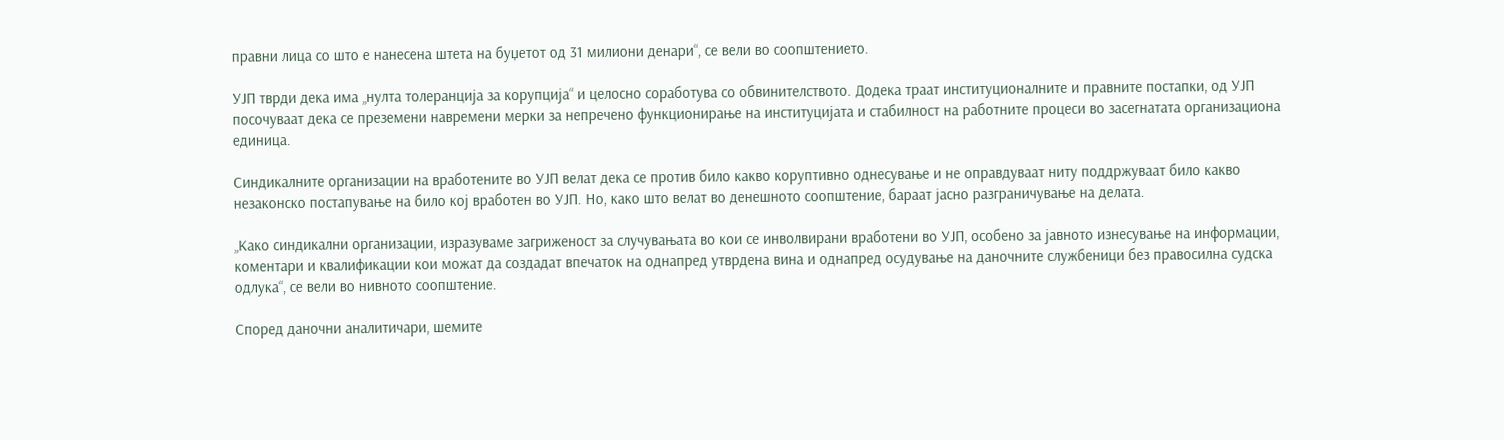правни лица со што е нанесена штета на буџетот од 31 милиони денари“, се вели во соопштението.

УЈП тврди дека има „нулта толеранција за корупција“ и целосно соработува со обвинителството. Додека траат институционалните и правните постапки, од УЈП посочуваат дека се преземени навремени мерки за непречено функционирање на институцијата и стабилност на работните процеси во засегнатата организациона единица.

Синдикалните организации на вработените во УЈП велат дека се против било какво коруптивно однесување и не оправдуваат ниту поддржуваат било какво незаконско постапување на било кој вработен во УЈП. Но, како што велат во денешното соопштение, бараат јасно разграничување на делата.

„Како синдикални организации, изразуваме загриженост за случувањата во кои се инволвирани вработени во УЈП, особено за јавното изнесување на информации, коментари и квалификации кои можат да создадат впечаток на однапред утврдена вина и однапред осудување на даночните службеници без правосилна судска одлука“, се вели во нивното соопштение.

Според даночни аналитичари, шемите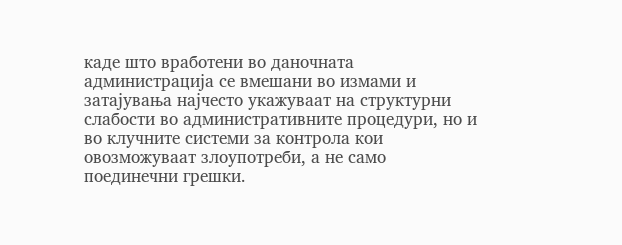каде што вработени во даночната администрација се вмешани во измами и затајувања најчесто укажуваат на структурни слабости во административните процедури, но и во клучните системи за контрола кои овозможуваат злоупотреби, а не само поединечни грешки.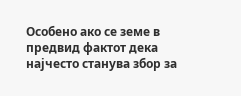Особено ако се земе в предвид фактот дека најчесто станува збор за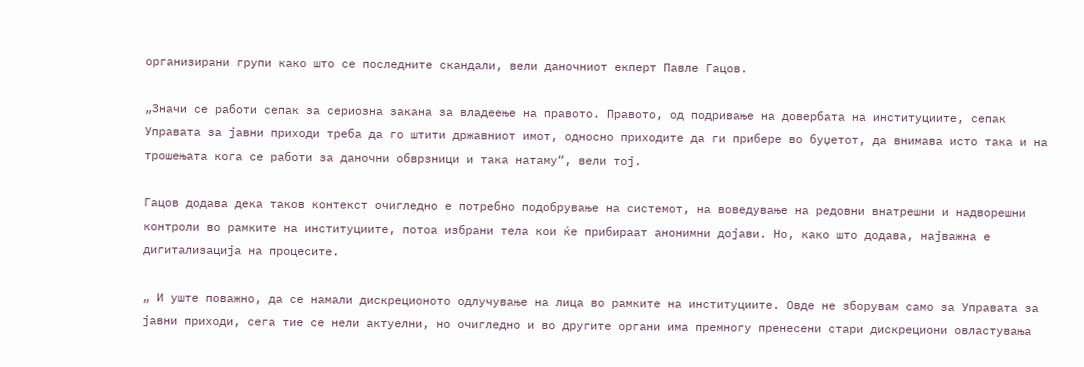организирани групи како што се последните скандали, вели даночниот екперт Павле Гацов.

„Значи се работи сепак за сериозна закана за владеење на правото. Правото, од подривање на довербата на институциите, сепак Управата за јавни приходи треба да го штити државниот имот, односно приходите да ги прибере во буџетот, да внимава исто така и на трошењата кога се работи за даночни обврзници и така натаму“, вели тој.

Гацов додава дека таков контекст очигледно е потребно подобрување на системот, на воведување на редовни внатрешни и надворешни контроли во рамките на институциите, потоа избрани тела кои ќе прибираат анонимни дојави. Но, како што додава, најважна е дигитализација на процесите.

„ И уште поважно, да се намали дискреционото одлучување на лица во рамките на институциите. Овде не зборувам само за Управата за јавни приходи, сега тие се нели актуелни, но очигледно и во другите органи има премногу пренесени стари дискрециони овластувања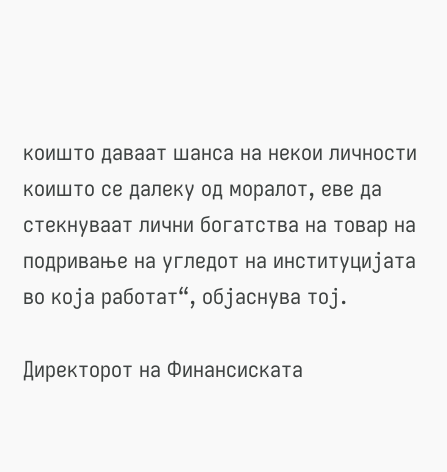коишто даваат шанса на некои личности коишто се далеку од моралот, еве да стекнуваат лични богатства на товар на подривање на угледот на институцијата во која работат“, објаснува тој.

Директорот на Финансиската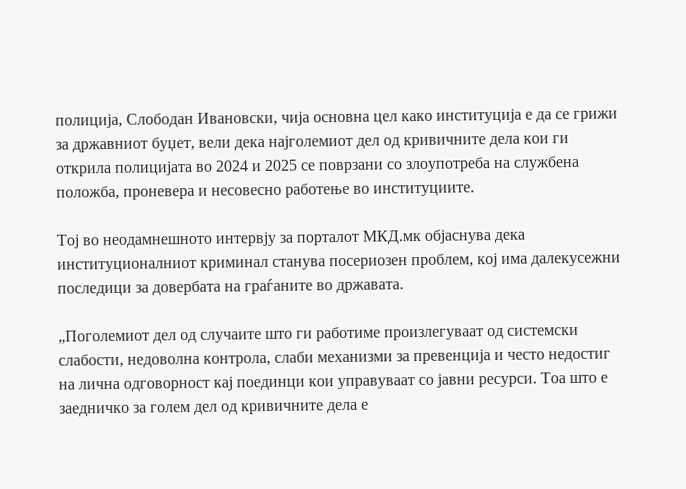полиција, Слободан Ивановски, чија основна цел како институција е да се грижи за државниот буџет, вели дека најголемиот дел од кривичните дела кои ги открила полицијата во 2024 и 2025 се поврзани со злоупотреба на службена положба, проневера и несовесно работење во институциите.

Тој во неодамнешното интервју за порталот МКД.мк објаснува дека институционалниот криминал станува посериозен проблем, кој има далекусежни последици за довербата на граѓаните во државата.

„Поголемиот дел од случаите што ги работиме произлегуваат од системски слабости, недоволна контрола, слаби механизми за превенција и често недостиг на лична одговорност кај поединци кои управуваат со јавни ресурси. Тоа што е заедничко за голем дел од кривичните дела е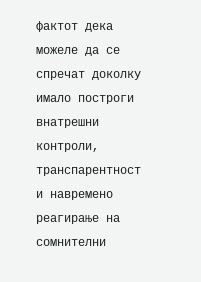фактот дека можеле да се спречат доколку имало построги внатрешни контроли, транспарентност и навремено реагирање на сомнителни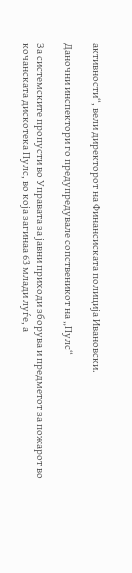активности“, вели директорот на Финансиската полиција Ивановски.

Даночни инспектори го предупредувале сопственикот на „Пулс“

За системските пропусти во Управата за јавни приходи зборува и предметот за пожарот во кочанската дискотека Пулс, во која загинаа 63 млади луѓе, а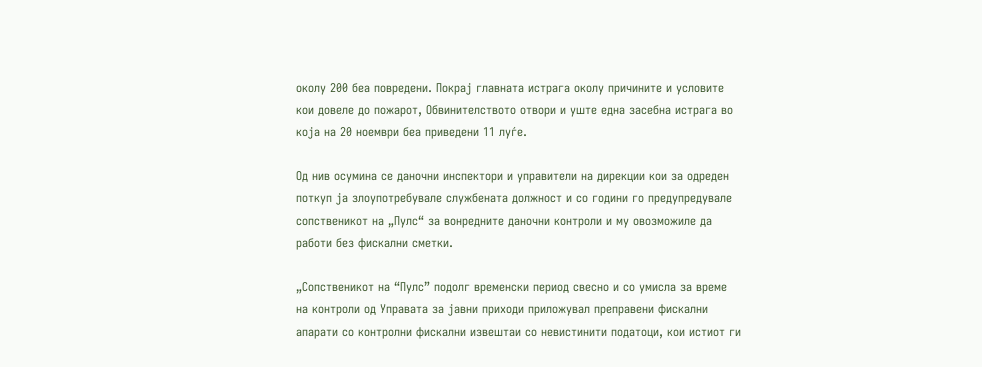околу 200 беа повредени. Покрај главната истрага околу причините и условите кои довеле до пожарот, Обвинителството отвори и уште една засебна истрага во која на 20 ноември беа приведени 11 луѓе.

Од нив осумина се даночни инспектори и управители на дирекции кои за одреден поткуп ја злоупотребувале службената должност и со години го предупредувале сопственикот на „Пулс“ за вонредните даночни контроли и му овозможиле да работи без фискални сметки.

„Сопственикот на “Пулс” подолг временски период свесно и со умисла за време на контроли од Управата за јавни приходи приложувал преправени фискални апарати со контролни фискални извештаи со невистинити податоци, кои истиот ги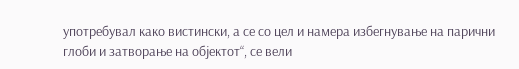употребувал како вистински, а се со цел и намера избегнување на парични глоби и затворање на објектот“, се вели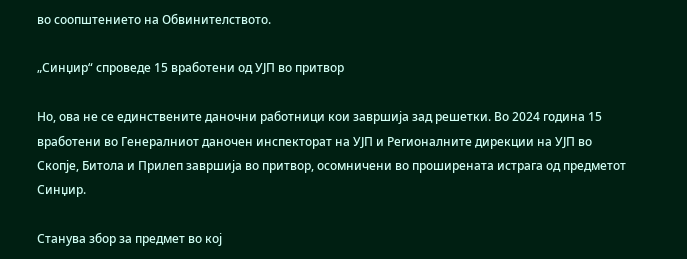во соопштението на Обвинителството.

„Синџир“ спроведе 15 вработени од УЈП во притвор

Но, ова не се единствените даночни работници кои завршија зад решетки. Во 2024 година 15 вработени во Генералниот даночен инспекторат на УЈП и Регионалните дирекции на УЈП во Скопје, Битола и Прилеп завршија во притвор, осомничени во проширената истрага од предметот Синџир.

Станува збор за предмет во кој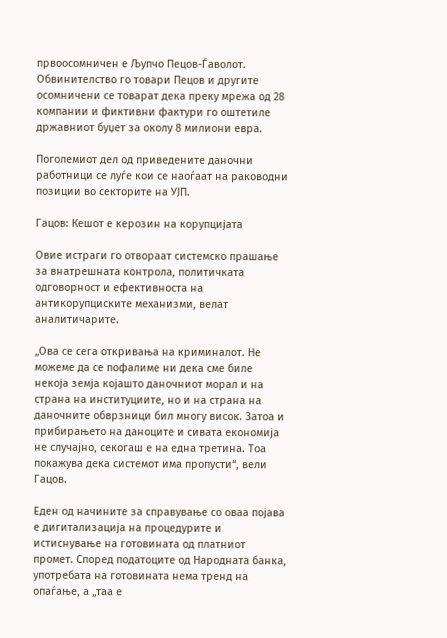првоосомничен е Љупчо Пецов-Ѓаволот. Обвинителство го товари Пецов и другите осомничени се товарат дека преку мрежа од 28 компании и фиктивни фактури го оштетиле државниот буџет за околу 8 милиони евра.

Поголемиот дел од приведените даночни работници се луѓе кои се наоѓаат на раководни позиции во секторите на УЈП.

Гацов: Кешот е керозин на корупцијата

Овие истраги го отвораат системско прашање за внатрешната контрола, политичката одговорност и ефективноста на антикорупциските механизми, велат аналитичарите.

„Ова се сега откривања на криминалот. Не можеме да се пофалиме ни дека сме биле некоја земја којашто даночниот морал и на страна на институциите, но и на страна на даночните обврзници бил многу висок. Затоа и прибирањето на даноците и сивата економија не случајно, секогаш е на една третина. Тоа покажува дека системот има пропусти“, вели Гацов.

Еден од начините за справување со оваа појава е дигитализација на процедурите и истиснување на готовината од платниот промет. Според податоците од Народната банка, употребата на готовината нема тренд на опаѓање, а „таа е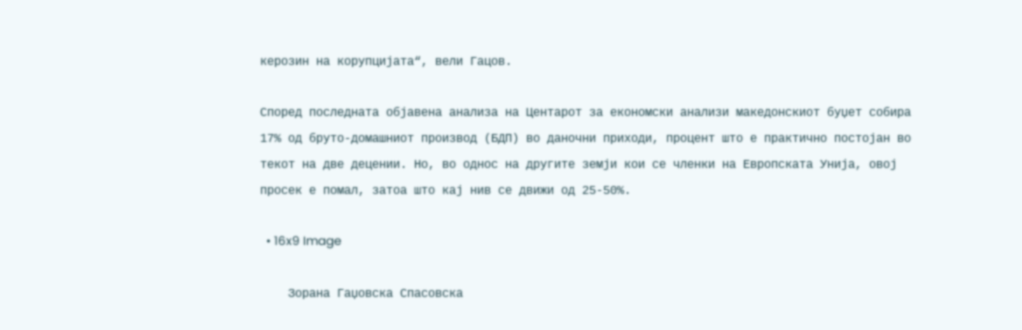керозин на корупцијата“, вели Гацов.

Според последната објавена анализа на Центарот за економски анализи македонскиот буџет собира 17% од бруто-домашниот производ (БДП) во даночни приходи, процент што е практично постојан во текот на две децении. Но, во однос на другите земји кои се членки на Европската Унија, овој просек е помал, затоа што кај нив се движи од 25-50%.

  • 16x9 Image

    Зорана Гаџовска Спасовска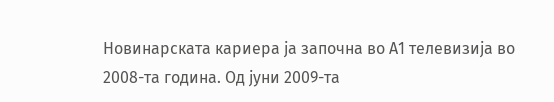Новинарската кариера ја започна во А1 телевизија во 2008-та година. Од јуни 2009-та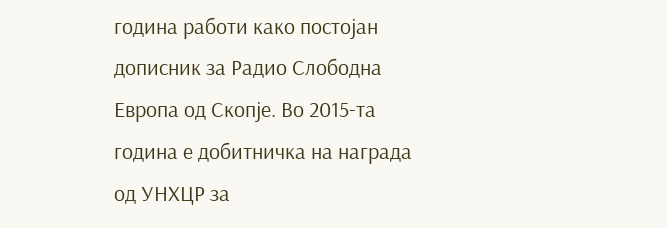година работи како постојан дописник за Радио Слободна Европа од Скопје. Во 2015-та година е добитничка на награда од УНХЦР за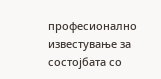професионално известување за состојбата со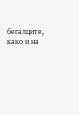бегалците, како и на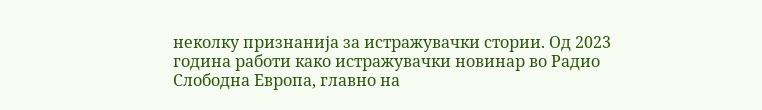неколку признанија за истражувачки стории. Од 2023 година работи како истражувачки новинар во Радио Слободна Европа, главно на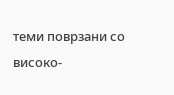теми поврзани со високо-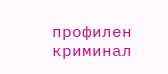профилен криминал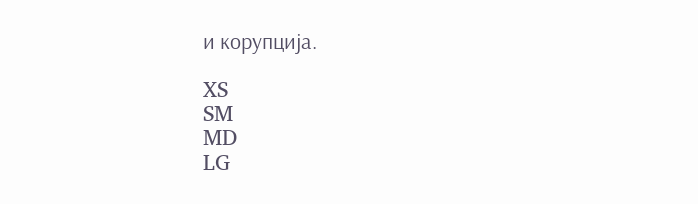и корупција.

XS
SM
MD
LG